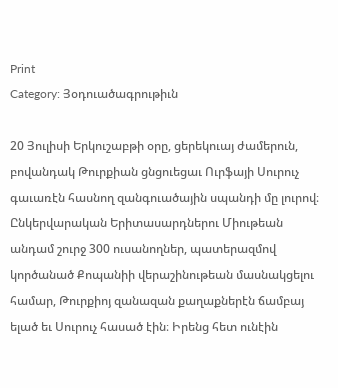Print
Category: Յօդուածագրութիւն

20 Յուլիսի Երկուշաբթի օրը, ցերեկուայ ժամերուն, բովանդակ Թուրքիան ցնցուեցաւ Ուրֆայի Սուրուչ գաւառէն հասնող զանգուածային սպանդի մը լուրով։
Ընկերվարական Երիտասարդներու Միութեան անդամ շուրջ 300 ուսանողներ, պատերազմով կործանած Քոպանիի վերաշինութեան մասնակցելու համար, Թուրքիոյ զանազան քաղաքներէն ճամբայ ելած եւ Սուրուչ հասած էին։ Իրենց հետ ունէին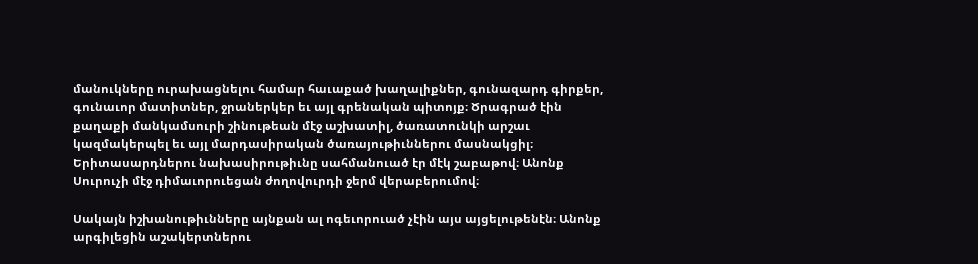մանուկները ուրախացնելու համար հաւաքած խաղալիքներ, գունազարդ գիրքեր, գունաւոր մատիտներ, ջրաներկեր եւ այլ գրենական պիտոյք։ Ծրագրած էին քաղաքի մանկամսուրի շինութեան մէջ աշխատիլ, ծառատունկի արշաւ կազմակերպել եւ այլ մարդասիրական ծառայութիւններու մասնակցիլ։ Երիտասարդներու նախասիրութիւնը սահմանուած էր մէկ շաբաթով։ Անոնք Սուրուչի մէջ դիմաւորուեցան ժողովուրդի ջերմ վերաբերումով։

Սակայն իշխանութիւնները այնքան ալ ոգեւորուած չէին այս այցելութենէն։ Անոնք արգիլեցին աշակերտներու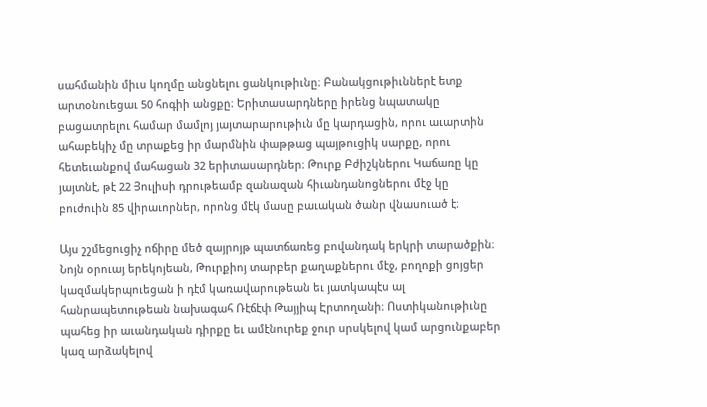սահմանին միւս կողմը անցնելու ցանկութիւնը։ Բանակցութիւններէ ետք արտօնուեցաւ 50 հոգիի անցքը։ Երիտասարդները իրենց նպատակը բացատրելու համար մամլոյ յայտարարութիւն մը կարդացին, որու աւարտին ահաբեկիչ մը տրաքեց իր մարմնին փաթթաց պայթուցիկ սարքը, որու հետեւանքով մահացան 32 երիտասարդներ։ Թուրք Բժիշկներու Կաճառը կը յայտնէ, թէ 22 Յուլիսի դրութեամբ զանազան հիւանդանոցներու մէջ կը բուժուին 85 վիրաւորներ, որոնց մէկ մասը բաւական ծանր վնասուած է։

Այս շշմեցուցիչ ոճիրը մեծ զայրոյթ պատճառեց բովանդակ երկրի տարածքին։ Նոյն օրուայ երեկոյեան, Թուրքիոյ տարբեր քաղաքներու մէջ, բողոքի ցոյցեր կազմակերպուեցան ի դէմ կառավարութեան եւ յատկապէս ալ հանրապետութեան նախագահ Ռէճէփ Թայյիպ Էրտողանի։ Ոստիկանութիւնը պահեց իր աւանդական դիրքը եւ ամէնուրեք ջուր սրսկելով կամ արցունքաբեր կազ արձակելով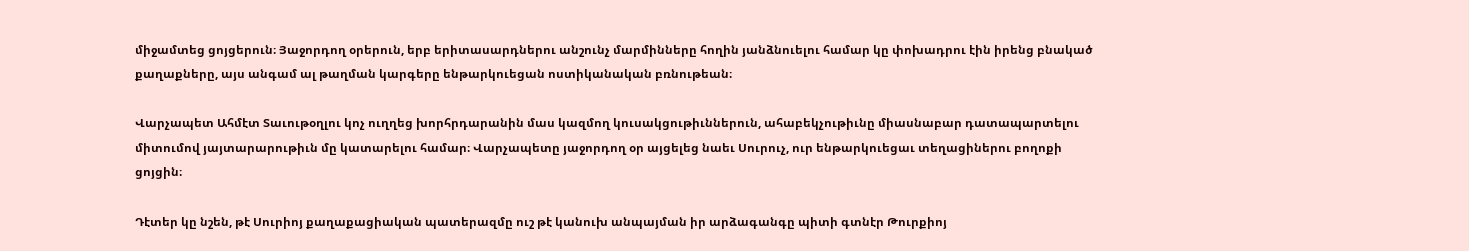միջամտեց ցոյցերուն։ Յաջորդող օրերուն, երբ երիտասարդներու անշունչ մարմինները հողին յանձնուելու համար կը փոխադրու էին իրենց բնակած քաղաքները, այս անգամ ալ թաղման կարգերը ենթարկուեցան ոստիկանական բռնութեան։

Վարչապետ Ահմէտ Տաւութօղլու կոչ ուղղեց խորհրդարանին մաս կազմող կուսակցութիւններուն, ահաբեկչութիւնը միասնաբար դատապարտելու միտումով յայտարարութիւն մը կատարելու համար։ Վարչապետը յաջորդող օր այցելեց նաեւ Սուրուչ, ուր ենթարկուեցաւ տեղացիներու բողոքի ցոյցին։

Դէտեր կը նշեն, թէ Սուրիոյ քաղաքացիական պատերազմը ուշ թէ կանուխ անպայման իր արձագանգը պիտի գտնէր Թուրքիոյ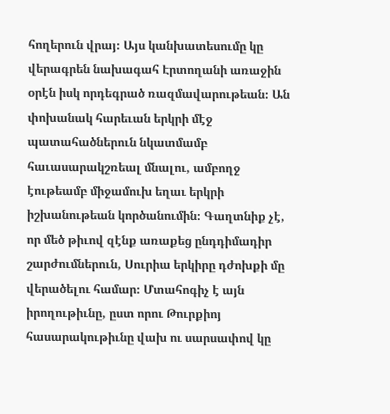հողերուն վրայ։ Այս կանխատեսումը կը վերագրեն նախագահ Էրտողանի առաջին օրէն իսկ որդեգրած ռազմավարութեան։ Ան փոխանակ հարեւան երկրի մէջ պատահածներուն նկատմամբ հաւասարակշռեալ մնալու, ամբողջ էութեամբ միջամուխ եղաւ երկրի իշխանութեան կործանումին։ Գաղտնիք չէ, որ մեծ թիւով զէնք առաքեց ընդդիմադիր շարժումներուն, Սուրիա երկիրը դժոխքի մը վերածելու համար։ Մտահոգիչ է այն իրողութիւնը, ըստ որու Թուրքիոյ հասարակութիւնը վախ ու սարսափով կը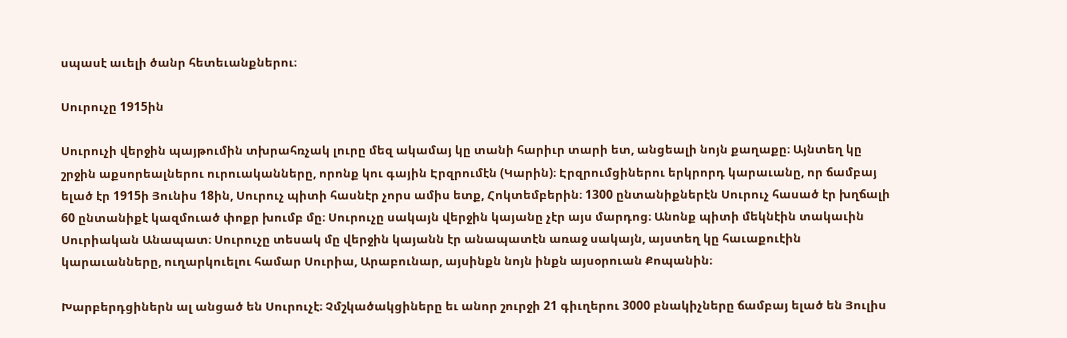սպասէ աւելի ծանր հետեւանքներու։

Սուրուչը 1915ին

Սուրուչի վերջին պայթումին տխրահռչակ լուրը մեզ ակամայ կը տանի հարիւր տարի ետ, անցեալի նոյն քաղաքը։ Այնտեղ կը շրջին աքսորեալներու ուրուականները, որոնք կու գային Էրզրումէն (Կարին)։ Էրզրումցիներու երկրորդ կարաւանը, որ ճամբայ ելած էր 1915ի Յունիս 18ին, Սուրուչ պիտի հասնէր չորս ամիս ետք, Հոկտեմբերին։ 1300 ընտանիքներէն Սուրուչ հասած էր խղճալի 60 ընտանիքէ կազմուած փոքր խումբ մը։ Սուրուչը սակայն վերջին կայանը չէր այս մարդոց։ Անոնք պիտի մեկնէին տակաւին Սուրիական Անապատ։ Սուրուչը տեսակ մը վերջին կայանն էր անապատէն առաջ սակայն, այստեղ կը հաւաքուէին կարաւանները, ուղարկուելու համար Սուրիա, Արաբունար, այսինքն նոյն ինքն այսօրուան Քոպանին։

Խարբերդցիներն ալ անցած են Սուրուչէ։ Չմշկածակցիները եւ անոր շուրջի 21 գիւղերու 3000 բնակիչները ճամբայ ելած են Յուլիս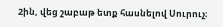2ին, վեց շաբաթ ետք հասնելով Սուրուչ։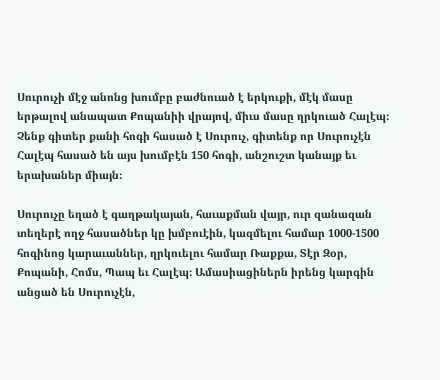Սուրուչի մէջ անոնց խումբը բաժնուած է երկուքի, մէկ մասը երթալով անապատ Քոպանիի վրայով, միւս մասը ղրկուած Հալէպ։ Չենք գիտեր քանի հոգի հասած է Սուրուչ, գիտենք որ Սուրուչէն Հալէպ հասած են այս խումբէն 150 հոգի, անշուշտ կանայք եւ երախաներ միայն։

Սուրուչը եղած է գաղթակայան, հաւաքման վայր, ուր զանազան տեղերէ ողջ հասածներ կը խմբուէին, կազմելու համար 1000-1500 հոգինոց կարաւաններ, ղրկուելու համար Ռաքքա, Տէր Զօր, Քոպանի, Հոմս, Պապ եւ Հալէպ։ Ամասիացիներն իրենց կարգին անցած են Սուրուչէն,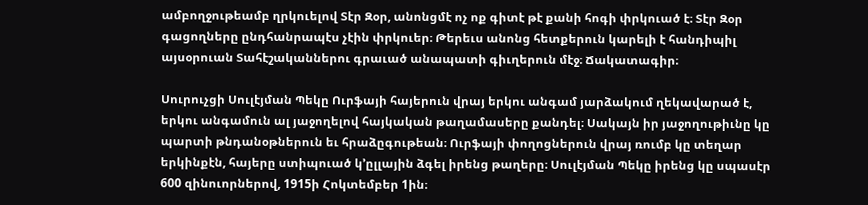ամբողջութեամբ ղրկուելով Տէր Զօր, անոնցմէ ոչ ոք գիտէ թէ քանի հոգի փրկուած է։ Տէր Զօր գացողները ընդհանրապէս չէին փրկուեր։ Թերեւս անոնց հետքերուն կարելի է հանդիպիլ այսօրուան Տահէշականներու գրաւած անապատի գիւղերուն մէջ։ Ճակատագիր։

Սուրուչցի Սուլէյման Պեկը Ուրֆայի հայերուն վրայ երկու անգամ յարձակում ղեկավարած է, երկու անգամուն ալ յաջողելով հայկական թաղամասերը քանդել։ Սակայն իր յաջողութիւնը կը պարտի թնդանօթներուն եւ հրաձըգութեան։ Ուրֆայի փողոցներուն վրայ ռումբ կը տեղար երկինքէն, հայերը ստիպուած կ՚ըլլային ձգել իրենց թաղերը։ Սուլէյման Պեկը իրենց կը սպասէր 600 զինուորներով, 1915ի Հոկտեմբեր 1ին։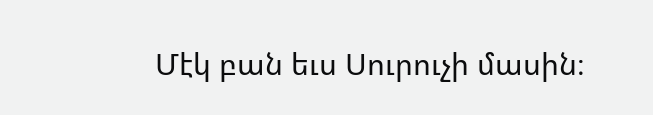Մէկ բան եւս Սուրուչի մասին։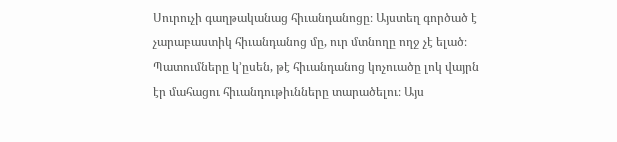Սուրուչի գաղթականաց հիւանդանոցը։ Այստեղ գործած է չարաբաստիկ հիւանդանոց մը, ուր մտնողը ողջ չէ ելած։ Պատումները կ՚ըսեն, թէ հիւանդանոց կոչուածը լոկ վայրն էր մահացու հիւանդութիւնները տարածելու։ Այս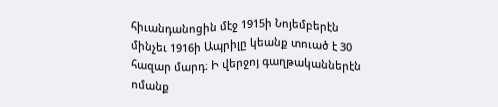հիւանդանոցին մէջ 1915ի Նոյեմբերէն մինչեւ 1916ի Ապրիլը կեանք տուած է 30 հազար մարդ։ Ի վերջոյ գաղթականներէն ոմանք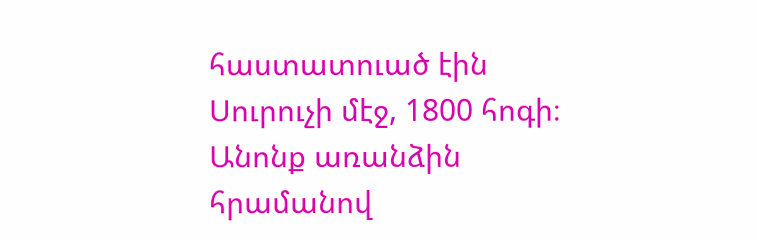հաստատուած էին Սուրուչի մէջ, 1800 հոգի։ Անոնք առանձին հրամանով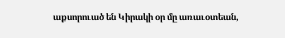աքսորուած են Կիրակի օր մը առաւօտեան,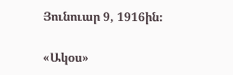Յունուար 9, 1916ին։

«Ակօս»